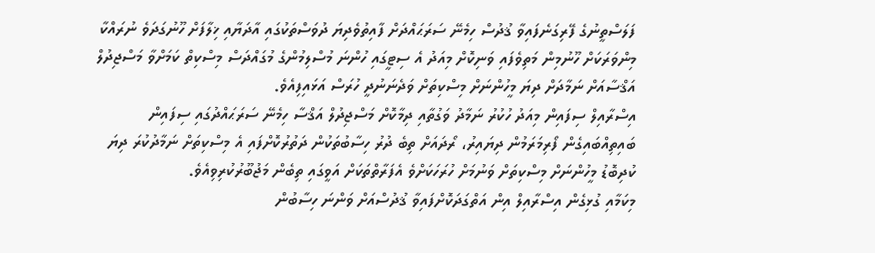ފަލަސްތީނުގެ ފޭރިގަނެފައިވާ ޤުދުސް ހިމެނޭ ސަރަޙައްދަށް ފާއިތުވެދިޔަ ދުވަސްތަކުގައި އާދަޔާއި ޚިލާފަށް ހޫނުގަދަވެ ނުރައްކާ މިންވަރަކަށް ހޫނުމިން މަތިވެފައި ވަނިކޮށް މިއަދު އެ ސިޓީގައި ހުންނަ މުސްލިމުންގެ މުގައްދަސް މިސްކިތް ކަމަށްވާ މަސްޖިދުލް އަޤްސާއަށް ނަމާދަށް ދިޔަ މީހުންނަށް މިސްކިތަށް ވަދެނަނުދީ ހުރަސް އަޅައިފިއެވެ.
އިސްރާއިލް ސިފައިން މިއަދު ހުކުރު ނަމާދު ވަގުތާއި ދިމާކޮށް މަސްޖިދުލް އަޤްސާ ހިމެނޭ ސަރަޙައްދުގައި ސިފައިން ބައިތިއްބައިގެން ފޯރިމަރަމުން ދިޔައިރު، ރޯދައަށް ތިބެ ދުރު ހިސާބުތަކުން ދަތުރުކޮށްފައި އެ މިސްކިތަށް ނަމާދުކުރަ ދިޔަ ކުދިބޮޑު މީހުންނަށް މިސްކިތަށް ވަނުމަށް ހުރަހަކަށްވެ އެފަރާތްތަކަށް އަވީގައި ތިބެން މަޖުބޫރުކުރިވިއެވެ.
މިކަމާއި ގުޅިގެން އިސްރާއިލް އިން އަތްގަދަކޮށްފައިވާ ޤުދުސްއަށް ވަންނަ ހިސާބުން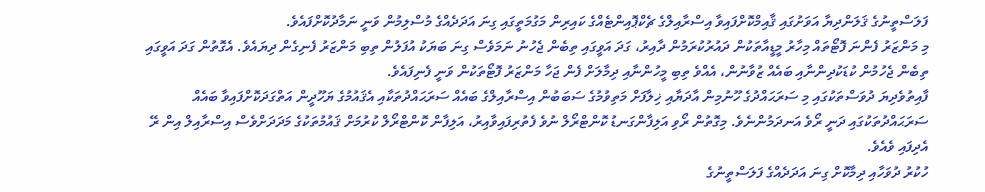ފަލަސްތީނުގެ ޤަލަންދިޔާ އަވަށުގައި ޤާއިމްކޮށްފައިވާ އިސްރާއިލްގެ ޗެކްޕޮއިންޓެއްގެ ކައިރިން މަގުމަތީގައި ގިނަ އަދަދެއްގެ މުސްލިމުން ވަނީ ނަމާދުކޮށްފައެވެ.
މި މަންޒަރު ފެންނަ ފޮޓޯތައް މިހާރު މީޑީއާތަކުން ދައުރުކުރަމުން ދާއިރު، ގަދަ އަވީގައި ތިބެން ޖެހުނު ނަމަވެސް ގިނަ ބަޔަކު އުފަލުން ތިބި މަންޒަރު ފެނިގެން ދިޔައެވެ. އެގޮތުން ގަދަ އަވީގައި ތިބެން ޖެހުމުން ކުޑަކުދިންނާއި ބައެއް ޒުވާނުން، އެއްވެ ތިބި މީހުންނާއި ދިމާލަށް ފެން ޖަހާ މަންޒަރު ފޮޓޯތަކުން ވަނީ ފެނިފައެވެ.
ފާއިތުވެދިޔަ ދުވަސްތަކުގައި މި ސަރަޙައްދުގެ ހޫނުމިން އާދަޔާއި ޚިލާފަށް މަތިވުމުގެ ސަބަބުން އިސްރާއިލްގެ ބައެއް ސަރަޙައްދުތަކާއި އެޤައުމުގެ ޔަހޫދީން އަތްގަދަކޮށްފައިވާ ބައެއް ސަރަޙައްދުތަކުގައި ދަނީ ރޯވެ އަނދަމުންނެވެ. މިގޮތުން ރޯވި އަލިފާންގަނޑު ކޮންޓްރޯލް ނުވެ ފެތުރިފައިވާއިރު، އަލިފާން ކޮންޓްރޯލް ކުރުމަށް ޤައުމުތަކުގެ މަދަދަށްވެސް އިސްރާއިލް އިން ރޭ އެދިފައި ވެއެވެ.
ހުކުރު ދުވަހާއި ދިމާކޮށް ގިނަ އަދަދެއްގެ ފަލަސްތީނުގެ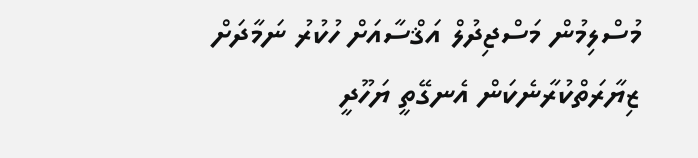މުސްލިމުން މަސްޖިދުލް އަޤްސާއަށް ހުކުރު ނަމާދަށް ޒިޔާރަތްކުރާނެކަން އެނގޭތީ ޔަހޫދީ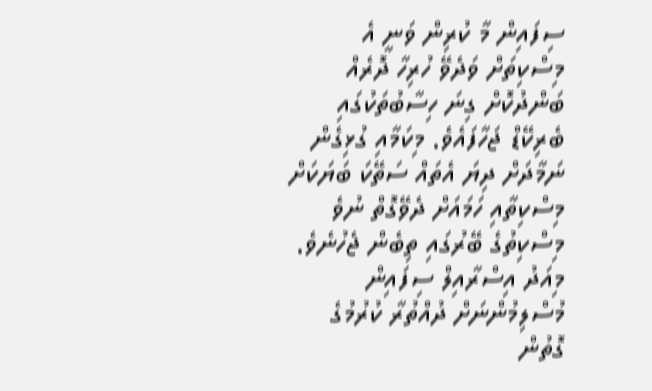ސިފައިން މާ ކުރިން ވަނީ އެ މިސްކިތަށް ވަދެވޭ ހުރިހާ ދޮރެއް ބަންދުކޮށް ގިނަ ހިސާބުތަކުގައި ބެރިކޭޑް ޖަހާފައެވެ. މިކަމާއި ގުޅިގެން ނަމާދަށް ދިޔަ އެތައް ސަތޭކަ ބަޔަކަށް މިސްކިތާއި ހަމައަށް ދެވޭގޮތް ނުވެ މިސްކިތުގެ ބޭރުގައި ތިބެން ޖެހުނެވެ.
މިއަދު އިސްރާއިލް ސިފައިން މުސްލިމުންނަށް ދުއްތުރާ ކުރުމުގެ ގޮތުން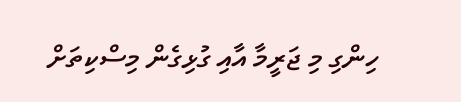ހިންގި މި ޖަރީމާ އާއި ގުޅިގެން މިސްކިތަށް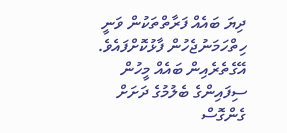ދިޔަ ބައެއް ފަރާތްތަކުން ވަނީ ހިތްހަމަނުޖެހުން ފާޅުކޮށްފައެވެ. އޭގެތެރެއިން ބައެއް މީހުން ސިފައިންގެ ބެލުމުގެ ދަށަށް ގެންގޮސް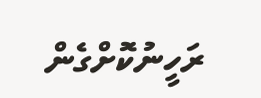ރަހީނުކޮށްގެން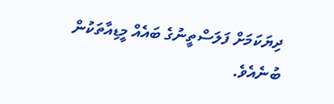ދިޔަކަމަށް ފަލަސްތީނުގެ ބައެއް މީޑިއާތަކުން ބުނެއެވެ.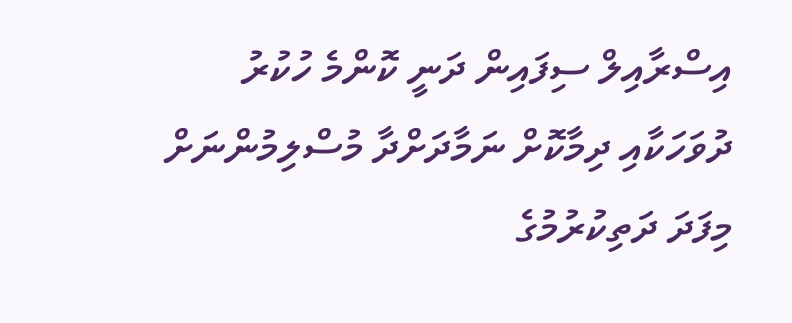އިސްރާއިލް ސިފައިން ދަނީ ކޮންމެ ހުކުރު ދުވަހަކާއި ދިމާކޮށް ނަމާދަށްދާ މުސްލިމުންނަށް މިފަދަ ދަތިކުރުމުގެ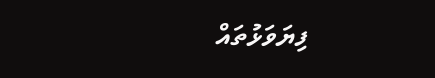ފިޔަވަޅުތައް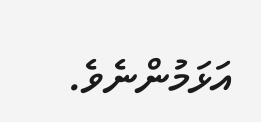އަޅަމުންނެވެ.